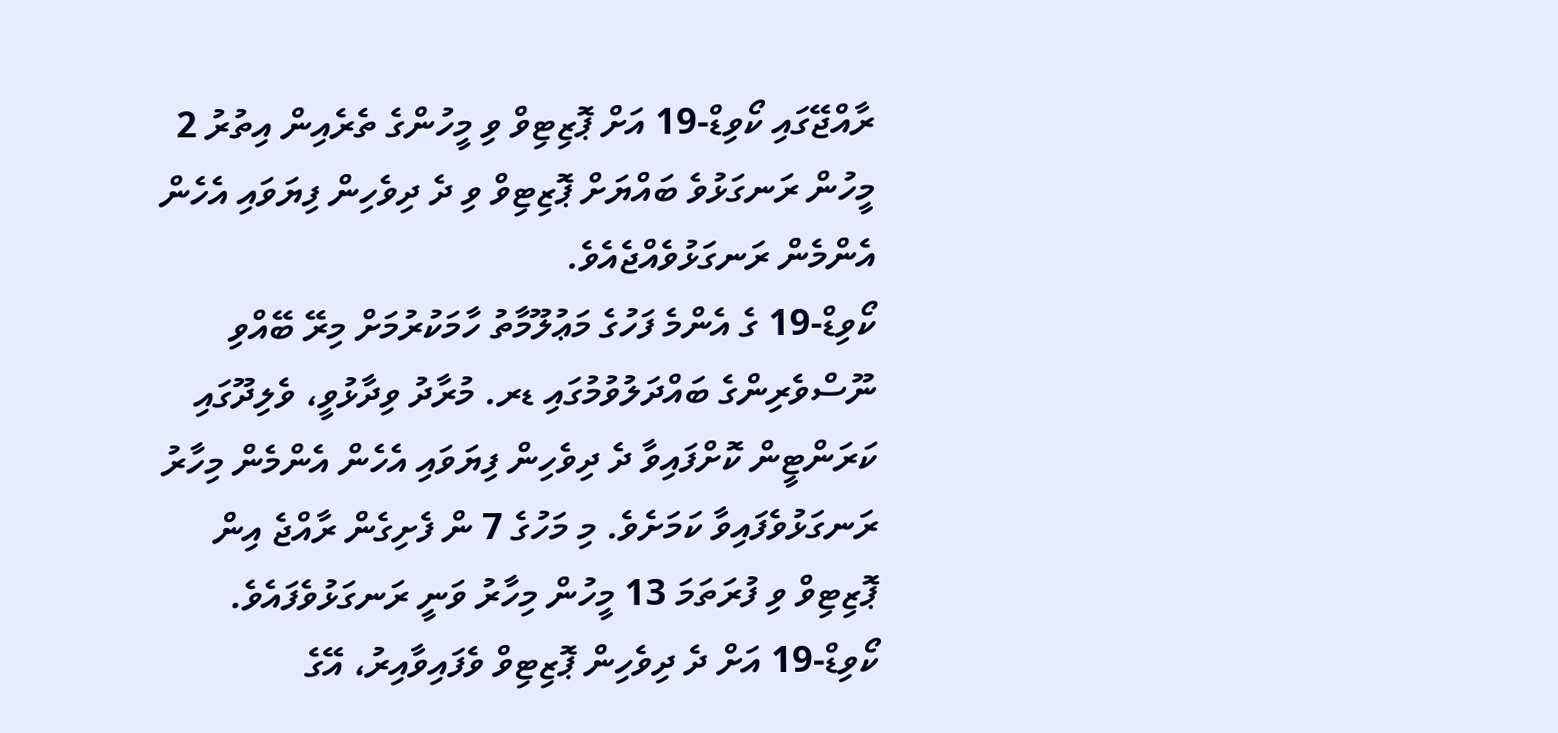ރާއްޖޭގައި ކޯވިޑް-19 އަށް ޕޮޒިޓިވް ވި މީހުންގެ ތެރެއިން އިތުރު 2 މީހުން ރަނގަޅުވެ ބައްޔަށް ޕޮޒިޓިވް ވި ދެ ދިވެހިން ފިޔަވައި އެހެން އެންމެން ރަނގަޅުވެއްޖެއެވެ.
ކޯވިޑް-19 ގެ އެންމެ ފަހުގެ މަޢުލޫމާތު ހާމަކުރުމަށް މިރޭ ބޭއްވި ނޫސްވެރިންގެ ބައްދަލުވުމުގައި ޑރ. މުރާދު ވިދާޅުވީ، ވެލިދޫގައި ކަރަންޓީން ކޮށްފައިވާ ދެ ދިވެހިން ފިޔަވައި އެހެން އެންމެން މިހާރު ރަނގަޅުވެފައިވާ ކަމަށެވެ. މި މަހުގެ 7 ން ފެށިގެން ރާއްޖެ އިން ޕޮޒިޓިވް ވި ފުރަތަމަ 13 މީހުން މިހާރު ވަނީ ރަނގަޅުވެފައެވެ. ކޯވިޑް-19 އަށް ދެ ދިވެހިން ޕޮޒިޓިވް ވެފައިވާއިރު، އޭގެ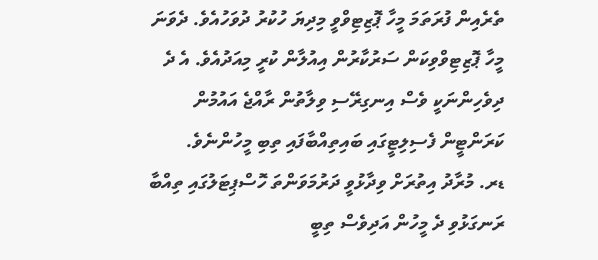ތެރެއިން ފުރަތަމަ މީހާ ޕޮޒިޓިވްވީ މިދިޔަ ހުކުރު ދުވަހުއެވެ. ދެވަނަ މީހާ ޕޮޒިޓިވްވިކަން ސަރުކާރުން އިއުލާން ކުރީ މިއަދުއެވެ. އެ ދެ ދިވެހިންނަކީ ވެސް އިނގިރޭސި ވިލާތުން ރާއްޖެ އައުމުން ކަރަންޓީން ފެސިލިޓީގައި ބައިތިއްބާފައި ތިބި މީހުންނެވެ.
ޑރ. މުރާދު އިތުރަށް ވިދާޅުވީ ދަރުމަވަންތަ ހޮސްޕިޓަލުގައި ތިއްބާ ރަނގަޅުވި ދެ މީހުން އަދިވެސް ތިބީ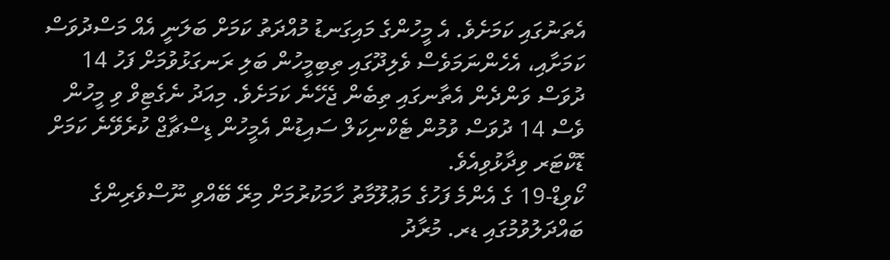އެތަނުގައި ކަމަށެވެ. އެ މީހުންގެ މައިގަނޑު މުއްދަތު ކަމަށް ބަލަނީ އެއް މަސްދުވަސް ކަމަށާއި، އެހެންނަމަވެސް ވެލިދޫގައި ތިބިމީހުން ބަލި ރަނގަޅުވުމަށް ފަހު 14 ދުވަސް ވަންދެން އެތާނގައި ތިބެން ޖެހޭނެ ކަމަށެވެ. މިއަދު ނެގެޓިވް ވި މީހުން ވެސް 14 ދުވަސް ވުމުން ޓެކްނިކަލް ސައިޑުން އެމީހުން ޑިސްޗާޖް ކުރެވޭނެ ކަމަށް ޑޮކްޓަރ ވިދާޅުވިއެވެ.
ކޯވިޑް-19 ގެ އެންމެ ފަހުގެ މަޢުލޫމާތު ހާމަކުރުމަށް މިރޭ ބޭއްވި ނޫސްވެރިންގެ ބައްދަލުވުމުގައި ޑރ. މުރާދު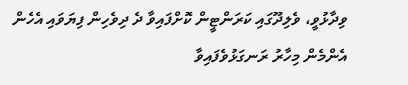ވިދާޅުވީ، ވެލިދޫގައި ކަރަންޓީން ކޮށްފައިވާ ދެ ދިވެހިން ފިޔަވައި އެހެން އެންމެން މިހާރު ރަނގަޅުވެފައިވާ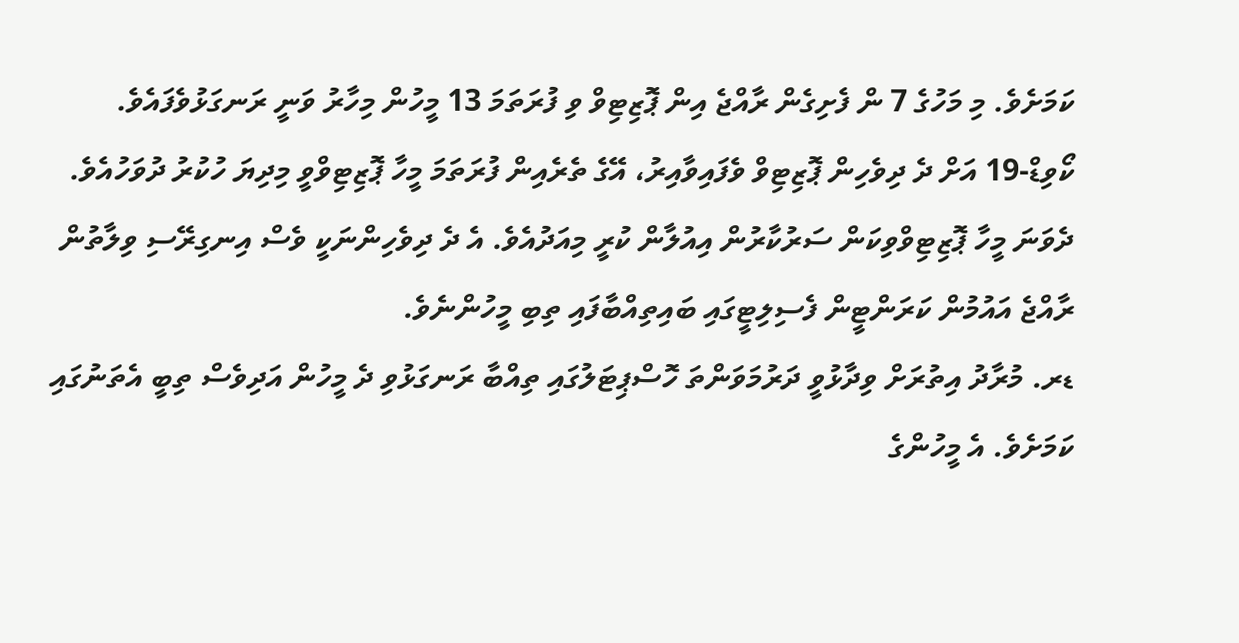ކަމަށެވެ. މި މަހުގެ 7 ން ފެށިގެން ރާއްޖެ އިން ޕޮޒިޓިވް ވި ފުރަތަމަ 13 މީހުން މިހާރު ވަނީ ރަނގަޅުވެފައެވެ. ކޯވިޑް-19 އަށް ދެ ދިވެހިން ޕޮޒިޓިވް ވެފައިވާއިރު، އޭގެ ތެރެއިން ފުރަތަމަ މީހާ ޕޮޒިޓިވްވީ މިދިޔަ ހުކުރު ދުވަހުއެވެ. ދެވަނަ މީހާ ޕޮޒިޓިވްވިކަން ސަރުކާރުން އިއުލާން ކުރީ މިއަދުއެވެ. އެ ދެ ދިވެހިންނަކީ ވެސް އިނގިރޭސި ވިލާތުން ރާއްޖެ އައުމުން ކަރަންޓީން ފެސިލިޓީގައި ބައިތިއްބާފައި ތިބި މީހުންނެވެ.
ޑރ. މުރާދު އިތުރަށް ވިދާޅުވީ ދަރުމަވަންތަ ހޮސްޕިޓަލުގައި ތިއްބާ ރަނގަޅުވި ދެ މީހުން އަދިވެސް ތިބީ އެތަނުގައި ކަމަށެވެ. އެ މީހުންގެ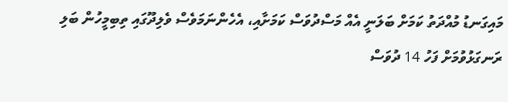މައިގަނޑު މުއްދަތު ކަމަށް ބަލަނީ އެއް މަސްދުވަސް ކަމަށާއި، އެހެންނަމަވެސް ވެލިދޫގައި ތިބިމީހުން ބަލި ރަނގަޅުވުމަށް ފަހު 14 ދުވަސް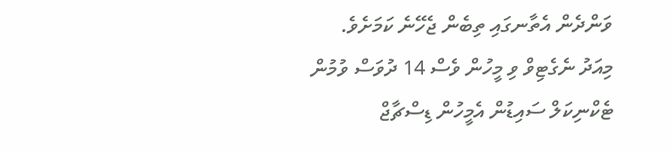ވަންދެން އެތާނގައި ތިބެން ޖެހޭނެ ކަމަށެވެ. މިއަދު ނެގެޓިވް ވި މީހުން ވެސް 14 ދުވަސް ވުމުން ޓެކްނިކަލް ސައިޑުން އެމީހުން ޑިސްޗާޖް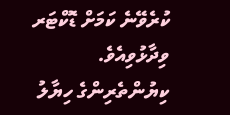ކުރެވޭނެ ކަމަށް ޑޮކްޓަރ ވިދާޅުވިއެވެ.
ކިޔުންތެރިންގެ ހިޔާލު